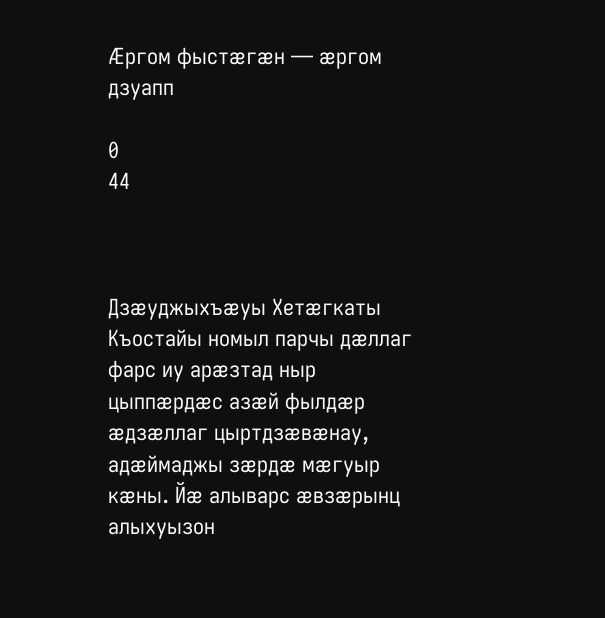Æргом фыстæгæн — æргом дзуапп

0
44



Дзæуджыхъæуы Хетæгкаты Къостайы номыл парчы дæллаг фарс иу арæзтад ныр цыппæрдæс азæй фылдæр æдзæллаг цыртдзæвæнау, адæймаджы зæрдæ мæгуыр кæны. Йæ алыварс æвзæрынц алыхуызон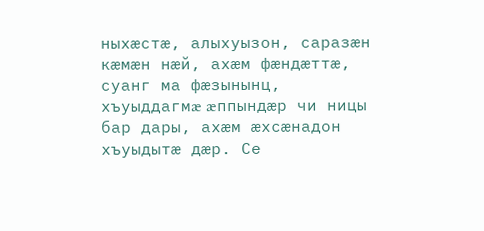ныхæстæ, алыхуызон, саразæн кæмæн нæй, ахæм фæндæттæ, суанг ма фæзынынц, хъуыддагмæ æппындæр чи ницы бар дары, ахæм æхсæнадон хъуыдытæ дæр. Се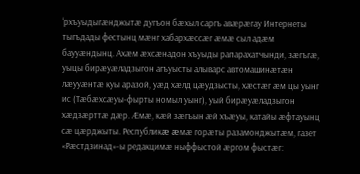‘рхъуыдыгæнджытæ дугъон бæхыл саргъ авæрæгау Интернеты тыгъдады фестынц мæнг хабархæссæг æмæ сыл адæм баууæндынц. Ахæм æхсæнадон хъуыды рапарахатчынди, зæгъгæ, уыцы бирæуæладзыгон агъуысты алыварс автомашинæтæн лæууæнтæ куы аразой, уæд хæлд цæудзысты, хæстæг æм цы уынг ис (Тæбæхсæуы-фырты номыл уынг), уый бирæуæладзыгон хæдзæрттæ дæр. Æмæ, кæй зæгъын æй хъæуы, катайы æфтауынц сæ цæрджыты. Республикæ æмæ горæты разамонджытæм, газет «Рæстдзинад»-ы редакцимæ ныффыстой æргом фыстæг: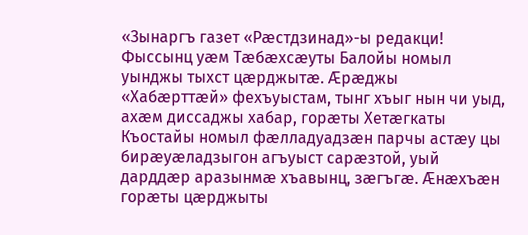«Зынаргъ газет «Рæстдзинад»-ы редакци! Фыссынц уæм Тæбæхсæуты Балойы номыл уынджы тыхст цæрджытæ. Æрæджы «Хабæрттæй» фехъуыстам, тынг хъыг нын чи уыд, ахæм диссаджы хабар, горæты Хетæгкаты Къостайы номыл фæлладуадзæн парчы астæу цы бирæуæладзыгон агъуыст сарæзтой, уый дарддæр аразынмæ хъавынц, зæгъгæ. Æнæхъæн горæты цæрджыты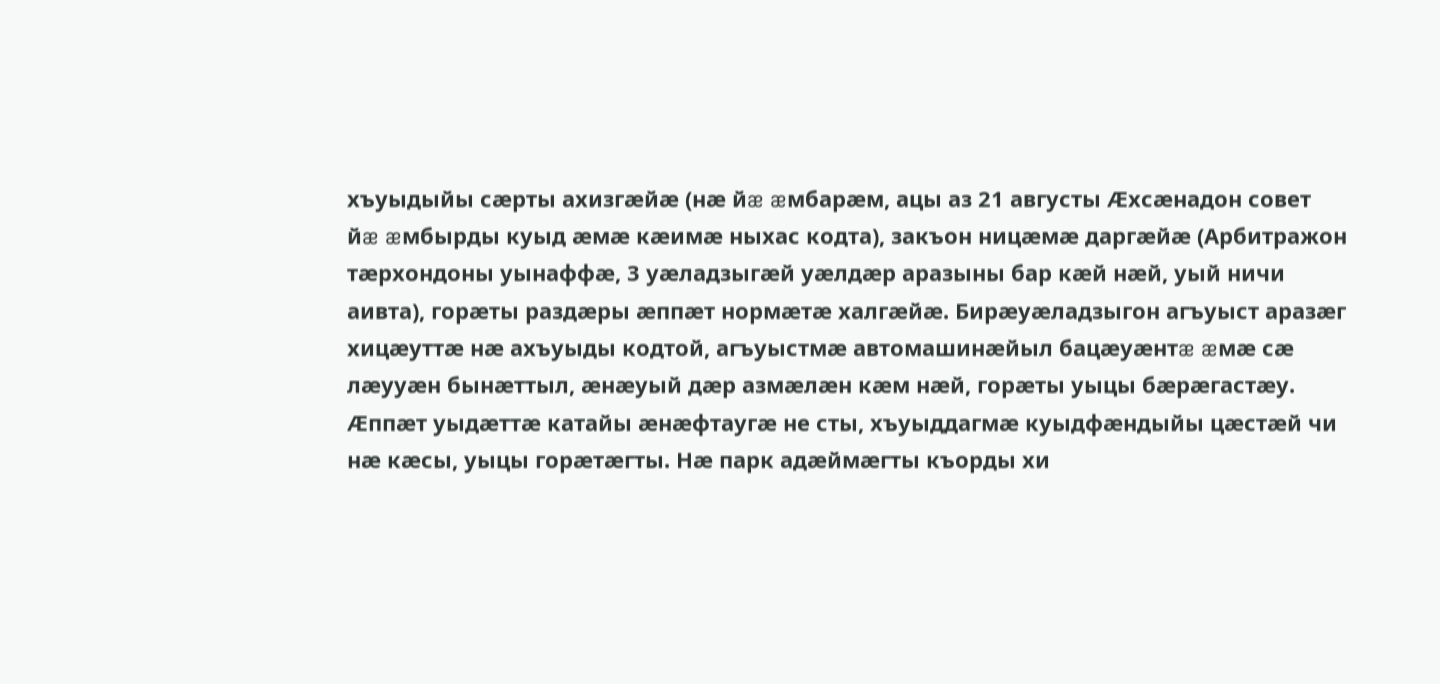хъуыдыйы сæрты ахизгæйæ (нæ йæ æмбарæм, ацы аз 21 августы Æхсæнадон совет йæ æмбырды куыд æмæ кæимæ ныхас кодта), закъон ницæмæ даргæйæ (Арбитражон тæрхондоны уынаффæ, 3 уæладзыгæй уæлдæр аразыны бар кæй нæй, уый ничи аивта), горæты раздæры æппæт нормæтæ халгæйæ. Бирæуæладзыгон агъуыст аразæг хицæуттæ нæ ахъуыды кодтой, агъуыстмæ автомашинæйыл бацæуæнтæ æмæ сæ лæууæн бынæттыл, æнæуый дæр азмæлæн кæм нæй, горæты уыцы бæрæгастæу. Æппæт уыдæттæ катайы æнæфтаугæ не сты, хъуыддагмæ куыдфæндыйы цæстæй чи нæ кæсы, уыцы горæтæгты. Нæ парк адæймæгты къорды хи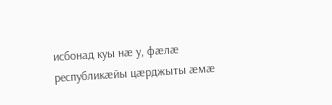исбонад куы нæ у, фæлæ республикæйы цæрджыты æмæ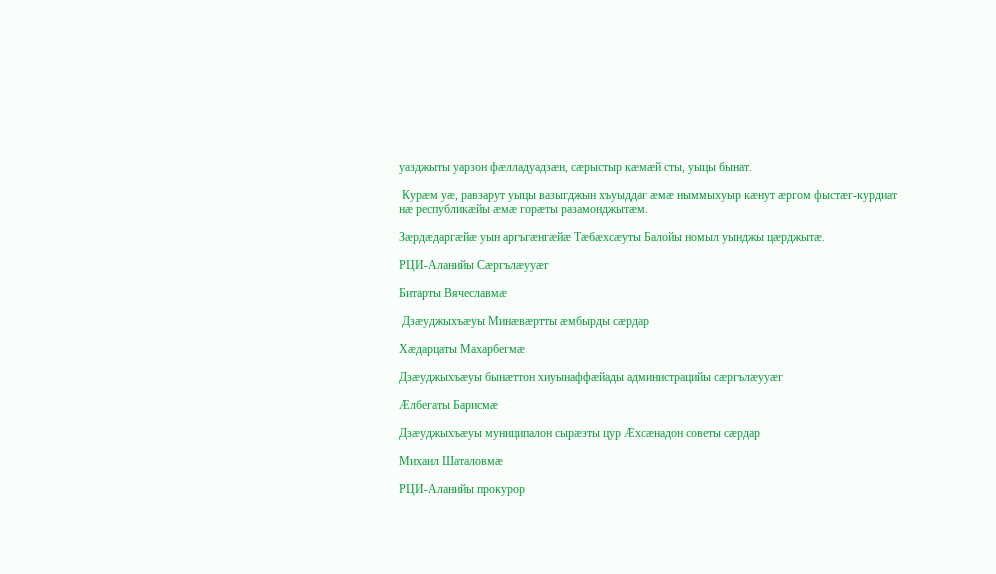уазджыты уарзон фæлладуадзæн, сæрыстыр кæмæй сты, уыцы бынат.

 Курæм уæ, равзарут уыцы вазыгджын хъуыддаг æмæ ныммыхуыр кæнут æргом фыстæг-курдиат нæ республикæйы æмæ горæты разамонджытæм.

Зæрдæдаргæйæ уын аргъгæнгæйæ Тæбæхсæуты Балойы номыл уынджы цæрджытæ.

РЦИ-Аланийы Сæргълæууæг

Битарты Вячеславмæ

 Дзæуджыхъæуы Минæвæртты æмбырды сæрдар

Хæдарцаты Махарбегмæ

Дзæуджыхъæуы бынæттон хиуынаффæйады администрацийы сæргълæууæг

Æлбегаты Барисмæ

Дзæуджыхъæуы муниципалон сырæзты цур Æхсæнадон советы сæрдар

Михаил Шаталовмæ

РЦИ-Аланийы прокурор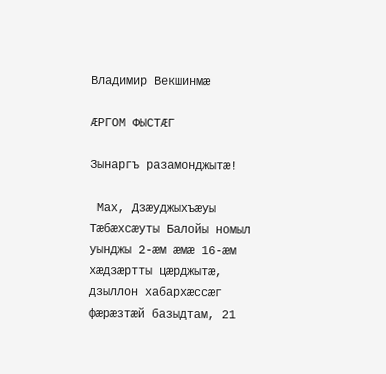Владимир Векшинмæ

ÆРГОМ ФЫСТÆГ

Зынаргъ разамонджытæ!

 Мах, Дзæуджыхъæуы Тæбæхсæуты Балойы номыл уынджы 2-æм æмæ 16-æм хæдзæртты цæрджытæ, дзыллон хабархæссæг фæрæзтæй базыдтам, 21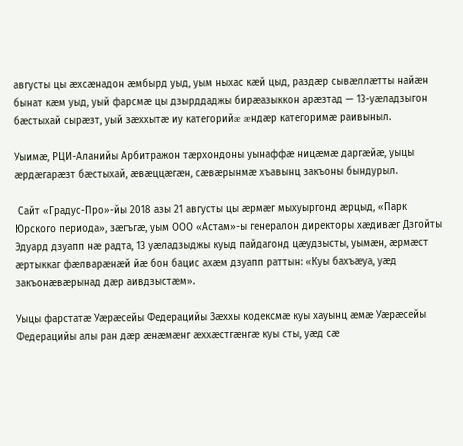августы цы æхсæнадон æмбырд уыд, уым ныхас кæй цыд, раздæр сывæллæтты найæн бынат кæм уыд, уый фарсмæ цы дзырддаджы бирæазыккон арæзтад — 13-уæладзыгон бæстыхай сырæзт, уый зæххытæ иу категорийæ æндæр категоримæ раивыныл.

Уыимæ, РЦИ-Аланийы Арбитражон тæрхондоны уынаффæ ницæмæ даргæйæ, уыцы æрдæгарæзт бæстыхай, æвæццæгæн, сæвæрынмæ хъавынц закъоны бындурыл.

 Сайт «Градус-Про»-йы 2018 азы 21 августы цы æрмæг мыхуыргонд æрцыд, «Парк Юрского периода», зæгъгæ, уым ООО «Астам»-ы генералон директоры хæдивæг Дзгойты Эдуард дзуапп нæ радта, 13 уæладзыджы куыд пайдагонд цæудзысты, уымæн, æрмæст æртыккаг фæлварæнæй йæ бон бацис ахæм дзуапп раттын: «Куы бахъæуа, уæд закъонæвæрынад дæр аивдзыстæм».

Уыцы фарстатæ Уæрæсейы Федерацийы Зæххы кодексмæ куы хауынц æмæ Уæрæсейы Федерацийы алы ран дæр æнæмæнг æххæстгæнгæ куы сты, уæд сæ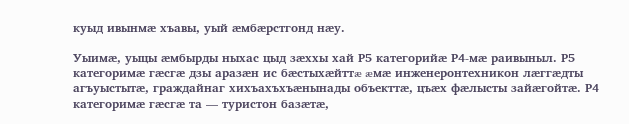куыд ивынмæ хъавы, уый æмбæрстгонд нæу.

Уыимæ, уыцы æмбырды ныхас цыд зæххы хай Р5 категорийæ Р4-мæ раивыныл. Р5 категоримæ гæсгæ дзы аразæн ис бæстыхæйттæ æмæ инженеронтехникон лæггæдты агъуыстытæ, граждайнаг хихъахъхъæнынады объекттæ, цъæх фæлысты зайæгойтæ. Р4 категоримæ гæсгæ та — туристон базæтæ,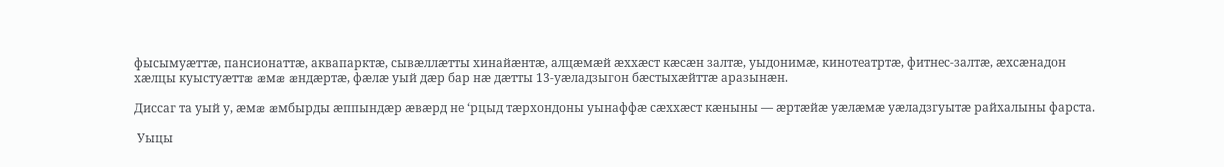фысымуæттæ, пансионаттæ, аквапарктæ, сывæллæтты хинайæнтæ, алцæмæй æххæст кæсæн залтæ, уыдонимæ, кинотеатртæ, фитнес-залтæ, æхсæнадон хæлцы куыстуæттæ æмæ æндæртæ, фæлæ уый дæр бар нæ дæтты 13-уæладзыгон бæстыхæйттæ аразынæн.

Диссаг та уый у, æмæ æмбырды æппындæр æвæрд не ‘рцыд тæрхондоны уынаффæ сæххæст кæныны — æртæйæ уæлæмæ уæладзгуытæ райхалыны фарста.

 Уыцы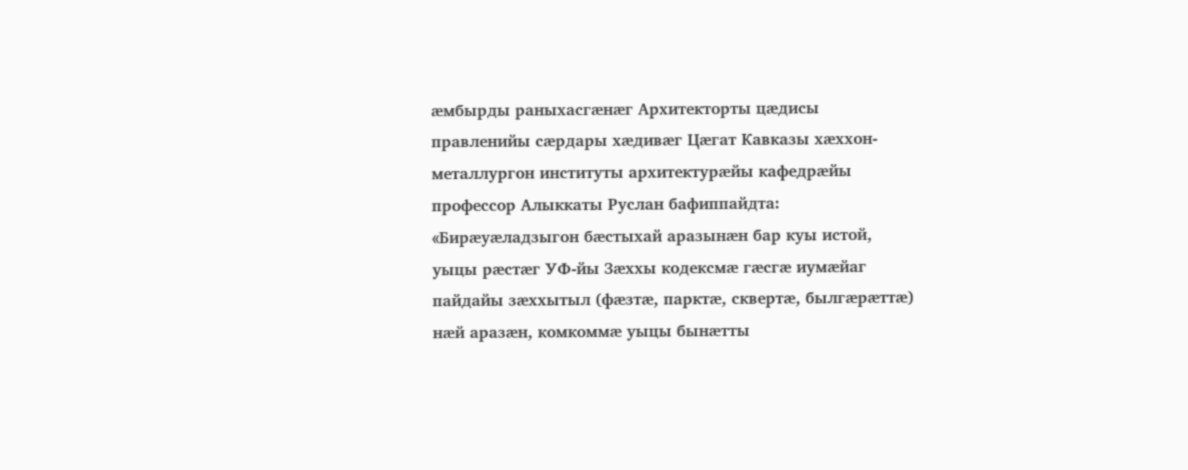æмбырды раныхасгæнæг Архитекторты цæдисы правленийы сæрдары хæдивæг Цæгат Кавказы хæххон-металлургон институты архитектурæйы кафедрæйы профессор Алыккаты Руслан бафиппайдта: «Бирæуæладзыгон бæстыхай аразынæн бар куы истой, уыцы рæстæг УФ-йы Зæххы кодексмæ гæсгæ иумæйаг пайдайы зæххытыл (фæзтæ, парктæ, сквертæ, былгæрæттæ) нæй аразæн, комкоммæ уыцы бынæтты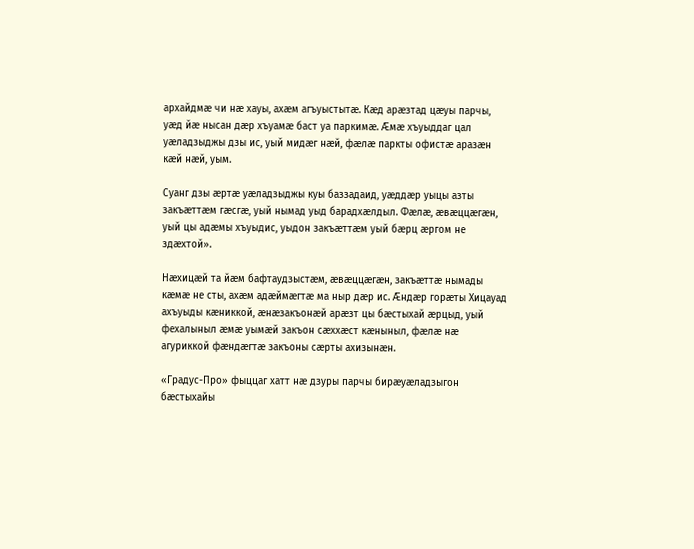архайдмæ чи нæ хауы, ахæм агъуыстытæ. Кæд арæзтад цæуы парчы, уæд йæ нысан дæр хъуамæ баст уа паркимæ. Æмæ хъуыддаг цал уæладзыджы дзы ис, уый мидæг нæй, фæлæ паркты офистæ аразæн кæй нæй, уым.

Суанг дзы æртæ уæладзыджы куы баззадаид, уæддæр уыцы азты закъæттæм гæсгæ, уый нымад уыд барадхæлдыл. Фæлæ, æвæццæгæн, уый цы адæмы хъуыдис, уыдон закъæттæм уый бæрц æргом не здæхтой».

Нæхицæй та йæм бафтаудзыстæм, æвæццæгæн, закъæттæ нымады кæмæ не сты, ахæм адæймæгтæ ма ныр дæр ис. Æндæр горæты Хицауад ахъуыды кæниккой, æнæзакъонæй арæзт цы бæстыхай æрцыд, уый фехалыныл æмæ уымæй закъон сæххæст кæныныл, фæлæ нæ агуриккой фæндæгтæ закъоны сæрты ахизынæн.

«Градус-Про» фыццаг хатт нæ дзуры парчы бирæуæладзыгон бæстыхайы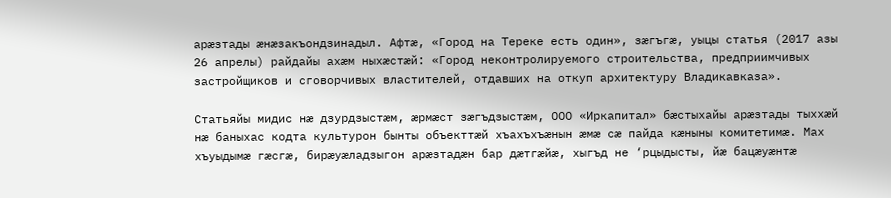арæзтады æнæзакъондзинадыл. Афтæ, «Город на Тереке есть один», зæгъгæ, уыцы статья (2017 азы 26 апрелы) райдайы ахæм ныхæстæй: «Город неконтролируемого строительства, предприимчивых застройщиков и сговорчивых властителей, отдавших на откуп архитектуру Владикавказа».

Статьяйы мидис нæ дзурдзыстæм, æрмæст зæгъдзыстæм, ООО «Иркапитал» бæстыхайы арæзтады тыххæй нæ баныхас кодта культурон бынты объекттæй хъахъхъæнын æмæ сæ пайда кæныны комитетимæ. Мах хъуыдымæ гæсгæ, бирæуæладзыгон арæзтадæн бар дæтгæйæ, хыгъд не ‘рцыдысты, йæ бацæуæнтæ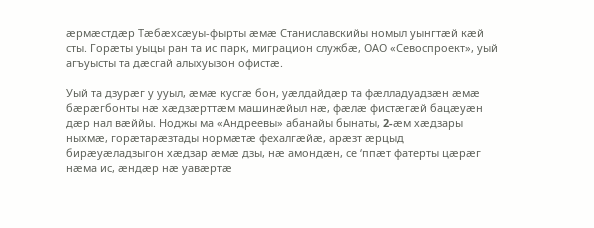æрмæстдæр Тæбæхсæуы-фырты æмæ Станиславскийы номыл уынгтæй кæй сты. Горæты уыцы ран та ис парк, миграцион службæ, ОАО «Севоспроект», уый агъуысты та дæсгай алыхуызон офистæ.

Уый та дзурæг у ууыл, æмæ кусгæ бон, уæлдайдæр та фæлладуадзæн æмæ бæрæгбонты нæ хæдзæрттæм машинæйыл нæ, фæлæ фистæгæй бацæуæн дæр нал вæййы. Ноджы ма «Андреевы» абанайы бынаты, 2-æм хæдзары ныхмæ, горæтарæзтады нормæтæ фехалгæйæ, арæзт æрцыд бирæуæладзыгон хæдзар æмæ дзы, нæ амондæн, се ‘ппæт фатерты цæрæг нæма ис, æндæр нæ уавæртæ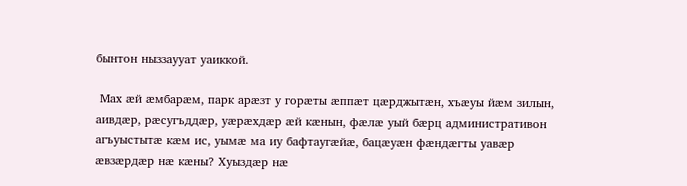бынтон ныззаууат уаиккой.

 Мах æй æмбарæм, парк арæзт у горæты æппæт цæрджытæн, хъæуы йæм зилын, аивдæр, рæсугъддæр, уæрæхдæр æй кæнын, фæлæ уый бæрц административон агъуыстытæ кæм ис, уымæ ма иу бафтаугæйæ, бацæуæн фæндæгты уавæр æвзæрдæр нæ кæны? Хуыздæр нæ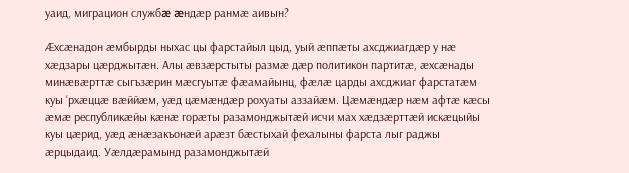уаид, миграцион службæ æндæр ранмæ аивын?

Æхсæнадон æмбырды ныхас цы фарстайыл цыд, уый æппæты ахсджиагдæр у нæ хæдзары цæрджытæн. Алы æвзæрстыты размæ дæр политикон партитæ, æхсæнады минæвæрттæ сыгъзæрин мæсгуытæ фæамайынц, фæлæ царды ахсджиаг фарстатæм куы ‘рхæццæ вæййæм, уæд цæмæндæр рохуаты аззайæм. Цæмæндæр нæм афтæ кæсы æмæ республикæйы кæнæ горæты разамонджытæй исчи мах хæдзæрттæй искæцыйы куы цæрид, уæд æнæзакъонæй арæзт бæстыхай фехалыны фарста лыг раджы æрцыдаид. Уæлдæрамынд разамонджытæй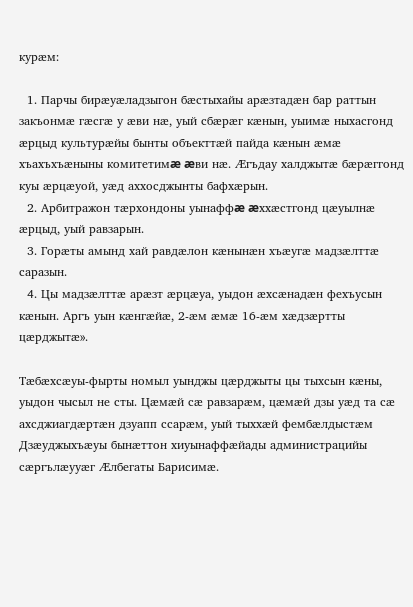курæм:

  1. Парчы бирæуæладзыгон бæстыхайы арæзтадæн бар раттын закъонмæ гæсгæ у æви нæ, уый сбæрæг кæнын, уыимæ ныхасгонд æрцыд культурæйы бынты объекттæй пайда кæнын æмæ хъахъхъæныны комитетимæ æви нæ. Æгъдау халджытæ бæрæггонд куы æрцæуой, уæд аххосджынты бафхæрын.
  2. Арбитражон тæрхондоны уынаффæ æххæстгонд цæуылнæ æрцыд, уый равзарын.
  3. Горæты амынд хай равдæлон кæнынæн хъæугæ мадзæлттæ саразын.
  4. Цы мадзæлттæ арæзт æрцæуа, уыдон æхсæнадæн фехъусын кæнын. Аргъ уын кæнгæйæ, 2-æм æмæ 16-æм хæдзæртты цæрджытæ».

Тæбæхсæуы-фырты номыл уынджы цæрджыты цы тыхсын кæны, уыдон чысыл не сты. Цæмæй сæ равзарæм, цæмæй дзы уæд та сæ ахсджиагдæртæн дзуапп ссарæм, уый тыххæй фембæлдыстæм Дзæуджыхъæуы бынæттон хиуынаффæйады администрацийы сæргълæууæг Æлбегаты Барисимæ.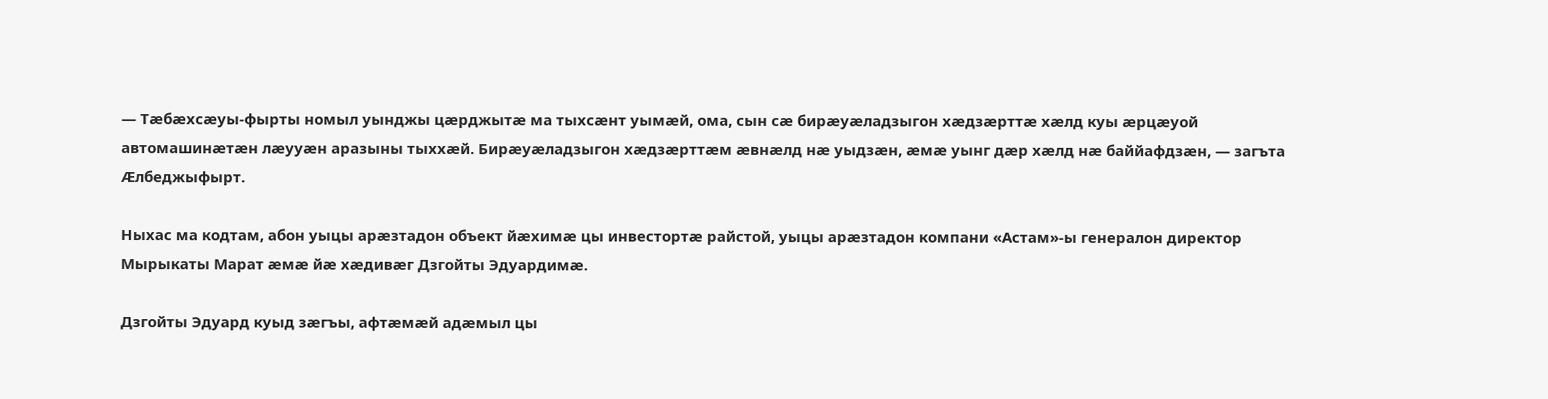— Тæбæхсæуы-фырты номыл уынджы цæрджытæ ма тыхсæнт уымæй, ома, сын сæ бирæуæладзыгон хæдзæрттæ хæлд куы æрцæуой автомашинæтæн лæууæн аразыны тыххæй. Бирæуæладзыгон хæдзæрттæм æвнæлд нæ уыдзæн, æмæ уынг дæр хæлд нæ баййафдзæн, — загъта Æлбеджыфырт.

Ныхас ма кодтам, абон уыцы арæзтадон объект йæхимæ цы инвестортæ райстой, уыцы арæзтадон компани «Астам»-ы генералон директор Мырыкаты Марат æмæ йæ хæдивæг Дзгойты Эдуардимæ.

Дзгойты Эдуард куыд зæгъы, афтæмæй адæмыл цы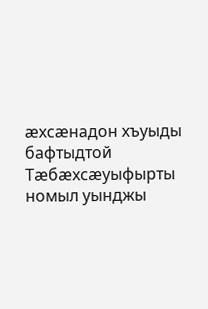æхсæнадон хъуыды бафтыдтой Тæбæхсæуыфырты номыл уынджы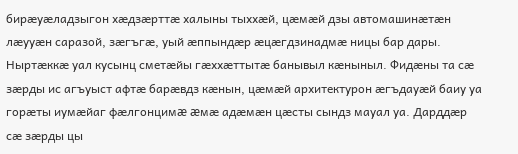бирæуæладзыгон хæдзæрттæ халыны тыххæй, цæмæй дзы автомашинæтæн лæууæн саразой, зæгъгæ, уый æппындæр æцæгдзинадмæ ницы бар дары. Ныртæккæ уал кусынц сметæйы гæххæттытæ банывыл кæныныл. Фидæны та сæ зæрды ис агъуыст афтæ барæвдз кæнын, цæмæй архитектурон æгъдауæй баиу уа горæты иумæйаг фæлгонцимæ æмæ адæмæн цæсты сындз мауал уа. Дарддæр сæ зæрды цы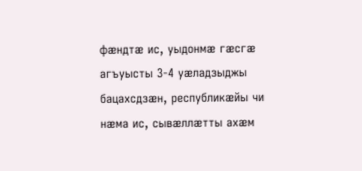фæндтæ ис, уыдонмæ гæсгæ агъуысты 3-4 уæладзыджы бацахсдзæн, республикæйы чи нæма ис, сывæллæтты ахæм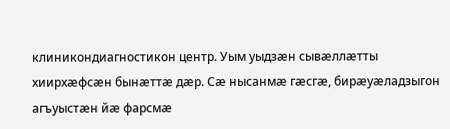клиникондиагностикон центр. Уым уыдзæн сывæллæтты хиирхæфсæн бынæттæ дæр. Сæ нысанмæ гæсгæ, бирæуæладзыгон агъуыстæн йæ фарсмæ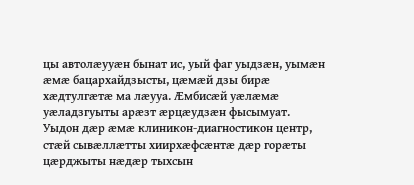цы автолæууæн бынат ис, уый фаг уыдзæн, уымæн æмæ бацархайдзысты, цæмæй дзы бирæ хæдтулгæтæ ма лæууа. Æмбисæй уæлæмæ уæладзгуыты арæзт æрцæудзæн фысымуат. Уыдон дæр æмæ клиникон-диагностикон центр, стæй сывæллæтты хиирхæфсæнтæ дæр горæты цæрджыты нæдæр тыхсын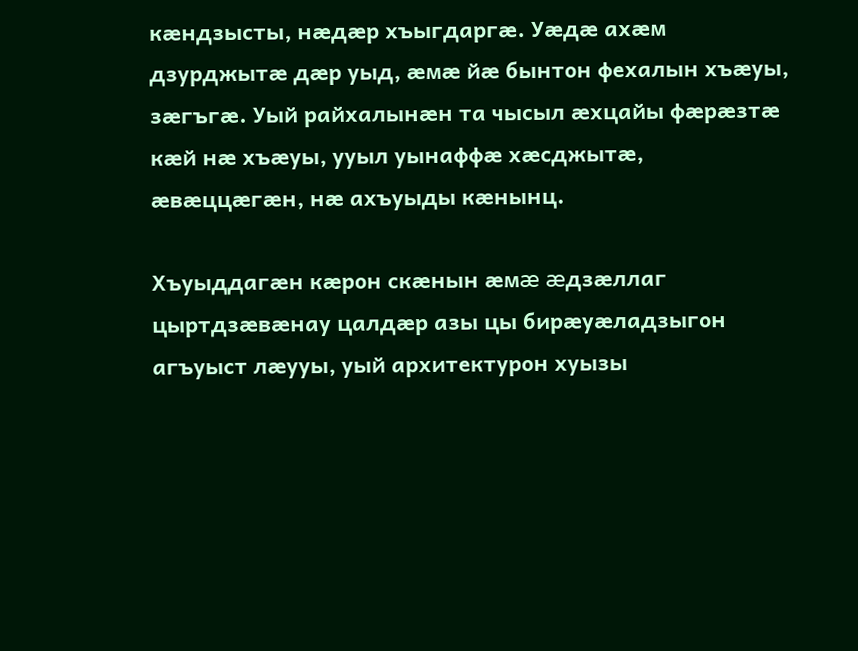кæндзысты, нæдæр хъыгдаргæ. Уæдæ ахæм дзурджытæ дæр уыд, æмæ йæ бынтон фехалын хъæуы, зæгъгæ. Уый райхалынæн та чысыл æхцайы фæрæзтæ кæй нæ хъæуы, ууыл уынаффæ хæсджытæ, æвæццæгæн, нæ ахъуыды кæнынц.

Хъуыддагæн кæрон скæнын æмæ æдзæллаг цыртдзæвæнау цалдæр азы цы бирæуæладзыгон агъуыст лæууы, уый архитектурон хуызы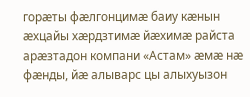горæты фæлгонцимæ баиу кæнын æхцайы хæрдзтимæ йæхимæ райста арæзтадон компани «Астам» æмæ нæ фæнды, йæ алыварс цы алыхуызон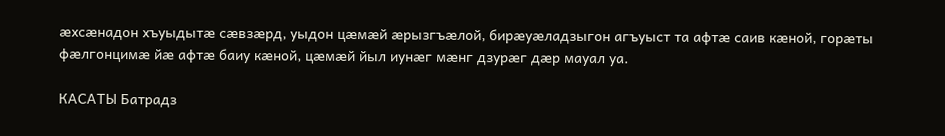æхсæнадон хъуыдытæ сæвзæрд, уыдон цæмæй æрызгъæлой, бирæуæладзыгон агъуыст та афтæ саив кæной, горæты фæлгонцимæ йæ афтæ баиу кæной, цæмæй йыл иунæг мæнг дзурæг дæр мауал уа.

КАСАТЫ Батрадз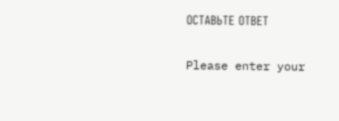ОСТАВЬТЕ ОТВЕТ

Please enter your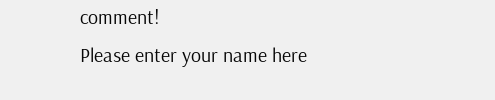comment!
Please enter your name here